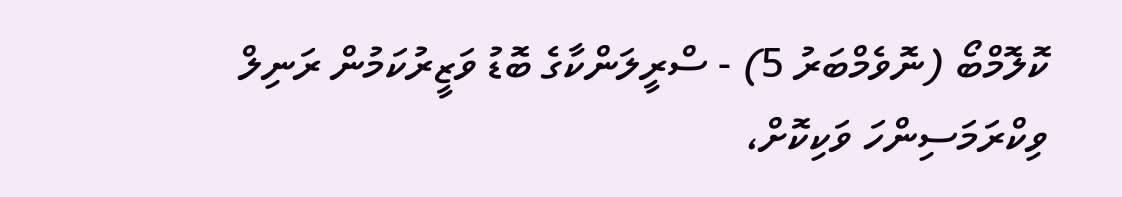ކޮލޮމްބޯ (ނޮވެމްބަރު 5) - ސްރީލަންކާގެ ބޮޑު ވަޒީރުކަމުން ރަނިލް ވިކްރަމަސިންހަ ވަކިކޮށް،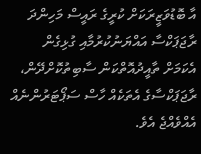އާ ބޮޑުވަޒީރަކަށް ކުރީގެ ރައީސް މަހިންދަ ރާޖަޕަކްސާ އައްޔަނުކުރުމާއި ގުޅިގެން އެކަމަށް ތާއީދުއޮތްކަން ސާބިތުކޮށްދޭން، ރާޖަޕަކްސާގެ އެތަކެއް ހާސް ސަޕޯޓަރުންނެއް އެއްވެއްޖެ އެވެ.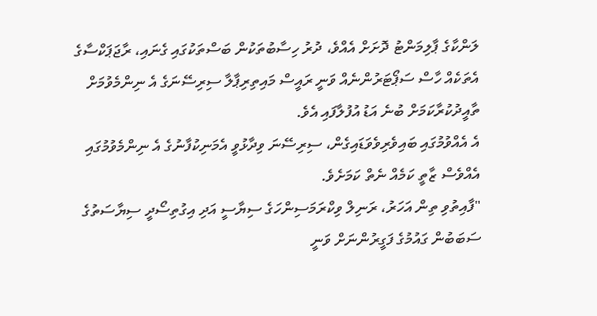ލަންކާގެ ޕާލިމަންޓު ދޮށަށް އެއްވެ، ދުރު ހިސާބުތަކުން ބަސްތަކުގައި ގެނައި، ރާޖަޕަކްސާގެ އެތަކެއް ހާސް ސަޕޯޓަރުންނެއް ވަނީ ރައީސް މައިތިރިޕާލާ ސިރިސޭނަގެ އެ ނިންމެވުމަށް ތާއީދުކުރާކަމަށް ބުނެ އަޑު އުފުލާފައި އެވެ.
އެ އެއްވުމުގައި ބައިވެރިވެވަޑައިގެން، ސިރިސޭނަ ވިދާޅުވީ އެމަނިކުފާނުގެ އެ ނިންމެވުމުގައި އެއްވެސް ޒާތީ ކަމެއް ނެތް ކަމަށެވެ.
"ފާއިތުވި ތިން އަހަރު، ރަނިލް ވިކްރަމަސިންހަގެ ސިޔާސީ އަދި އިގުތިސޯދީ ސިޔާސަތުގެ ސަބަބުން ގައުމުގެ ފަގީރުންނަށް ވަނީ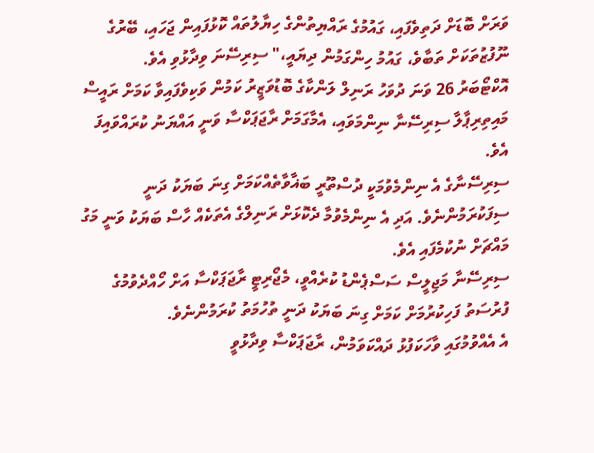ވަރަށް ބޮޑަށް ދަތިވެފައި، ގައުމުގެ ރައްޔިތުންގެ ހިޔާލުތައް ކޮޅުފައިން ޖަހައި، ބޭރުގެ ނޫފުޒުތަކަށް ތަބާވެ، ގައުމު ހިންގަމުން ދިޔައީ،" ސިރިސޭނަ ވިދާޅުވި އެވެ.
އޮކްޓޯބަރު 26 ވަނަ ދުވަހު ރަނިލް ލަންކާގެ ބޮޑުވަޒީރު ކަމުން ވަކިވެފައިވާ ކަމަށް ރައީސް މައިތިރިޕާލާ ސިރިސޭނާ ނިންމަވައި، އެމާގަމަށް ރާޖަޕަކްސާ ވަނީ އައްޔަނު ކުރައްވައިފަ އެވެ.
ސިރިސޭނާގެ އެ ނިންމެވުމަކީ ދުސްތޫރީ ބަޣާވާތެއްކަމަށް ގިނަ ބަޔަކު ދަނީ ސިފަކުރަމުންނެވެ. އަދި އެ ނިންމެވުމާ ދެކޮޅަށް ރަނިލްގެ އެތަކެއް ހާސް ބަޔަކު ވަނީ މަގު މައްޗަށް ނުކުމެފައި އެވެ.
ސިރިސޭނާ މަޖިލީސް ސަސްޕެންޑު ކުރެއްވީ، މެޖޯރިޓީ ރާޖަޕަކްސާ އަށް ހޯއްދެވުމުގެ ފުރުސަތު ފަހިކުރުމަށް ކަމަށް ގިނަ ބަޔަކު ދަނީ ތުހުމަތު ކުރަމުންނެވެ.
އެ އެއްވުމުގައި ވާހަކަފުޅު ދައްކަވަމުން، ރާޖަޕަކްސާ ވިދާޅުވީ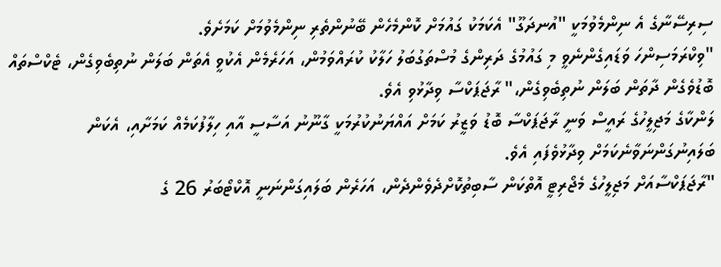ސިރިސޭނާގެ އެ ނިންމެވުމަކީ "އުނދަގޫ" އެކަމަކު ގައުމަށް ކޮންމެހެން ބޭނުންތެރި ނިންމެވުމަށް ކަމަށެވެ.
"ވިކްރަމަސިންހަ ވަޑައިގެންނެވީ މި ގައުމުގެ ދަރިންގެ މުސްތަގުބަލު ހަލާކު ކުރައްވަމުން، އަހަރެމެން އެކުވީ އެތަން ބަލަން ނުތިބެވިގެން، ޓެކްސްތައް ބޮޑުވެގެން ދާތަން ބަލަން ނުތިބެވިގެން،" ރާޖަޕަކްސާ ވިދާޅުވި އެވެ.
ލަންކާގެ މަޖިލީހުގެ ރައީސް ވަނީ ރާޖަޕަކްސާ ބޮޑު ވަޒީރު ކަމަށް އައްޔަނުކުރުމަކީ ގާނޫނު އަސާސީ އާއި ހިލާފުކަމެއް ކަމަށާއި، އެކަން ބަލައިނުގަންނަވާނެކަމަށް ވިދާޅުވެފައި އެވެ.
"ރާޖަޕަކްސާއަށް މަޖިލީހުގެ މެޖޯރިޓީ އޮތްކަން ސާބިތުކޮށްދެވެންދެން، އަހަރެން ބަލައިގަންނަނީ އޮކްޓޯބަރު 26 ގެ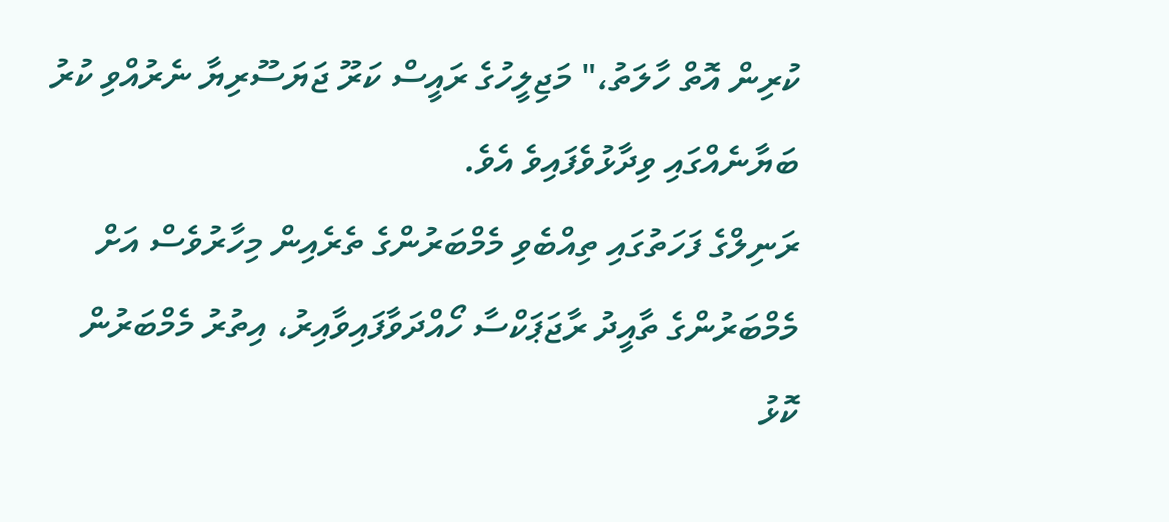ކުރިން އޮތް ހާލަތު،" މަޖިލީހުގެ ރައީސް ކަރޫ ޖަޔަސޫރިޔާ ނެރުއްވި ކުރު ބަޔާނެއްގައި ވިދާޅުވެފައިވެ އެވެ.
ރަނިލްގެ ފަހަތުގައި ތިއްބެވި މެމްބަރުންގެ ތެރެއިން މިހާރުވެސް އަށް މެމްބަރުންގެ ތާއީދު ރާޖަޕަކްސާ ހޯއްދަވާފައިވާއިރު، އިތުރު މެމްބަރުން ކޮޅު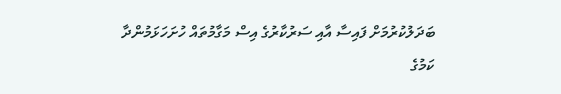ބަދަލުކުރުމަށް ފައިސާ އާއި ސަރުކާރުގެ އިސް މަގާމުތައް ހުށަހަޅަމުންދާ ކަމުގެ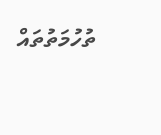ތުހުމަތުތައް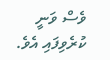ވެސް ވަނީ ކުރެވިފައި އެވެ.